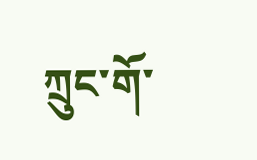ཀྲུང་གོ་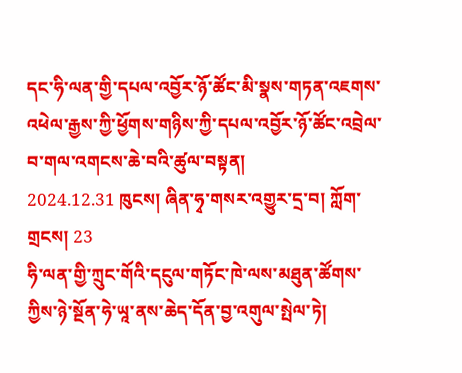དང་ཧི་ལན་གྱི་དཔལ་འབྱོར་ཉོ་ཚོང་མི་སྣས་གཏན་འཇགས་འཕེལ་རྒྱས་ཀྱི་ཕྱོགས་གཉིས་ཀྱི་དཔལ་འབྱོར་ཉོ་ཚོང་འབྲེལ་བ་གལ་འགངས་ཆེ་བའི་ཚུལ་བསྟན།
2024.12.31 ཁུངས། ཞིན་ཧྭ་གསར་འགྱུར་དྲ་བ། ཀློག་གྲངས། 23
ཧི་ལན་གྱི་ཀྲུང་གོའི་དངུལ་གཏོང་ཁེ་ལས་མཐུན་ཚོགས་ཀྱིས་ཉེ་སྔོན་ཧེ་ཡཱ་ནས་ཆེད་དོན་བྱ་འགུལ་སྤེལ་ཏེ།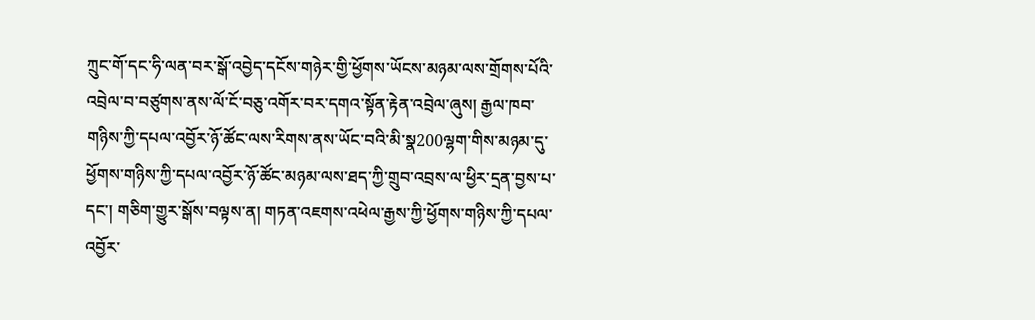ཀྲུང་གོ་དང་ཧི་ལན་བར་སྒོ་འབྱེད་དངོས་གཉེར་གྱི་ཕྱོགས་ཡོངས་མཉམ་ལས་གྲོགས་པོའི་འབྲེལ་བ་བཙུགས་ནས་ལོ་ངོ་བཅུ་འགོར་བར་དགའ་སྟོན་རྟེན་འབྲེལ་ཞུས། རྒྱལ་ཁབ་གཉིས་ཀྱི་དཔལ་འབྱོར་ཉོ་ཚོང་ལས་རིགས་ནས་ཡོང་བའི་མི་སྣ200ལྷག་གིས་མཉམ་དུ་ཕྱོགས་གཉིས་ཀྱི་དཔལ་འབྱོར་ཉོ་ཚོང་མཉམ་ལས་ཐད་ཀྱི་གྲུབ་འབྲས་ལ་ཕྱིར་དྲན་བྱས་པ་དང་། གཅིག་གྱུར་སྒོས་བལྟས་ན། གཏན་འཇགས་འཕེལ་རྒྱས་ཀྱི་ཕྱོགས་གཉིས་ཀྱི་དཔལ་འབྱོར་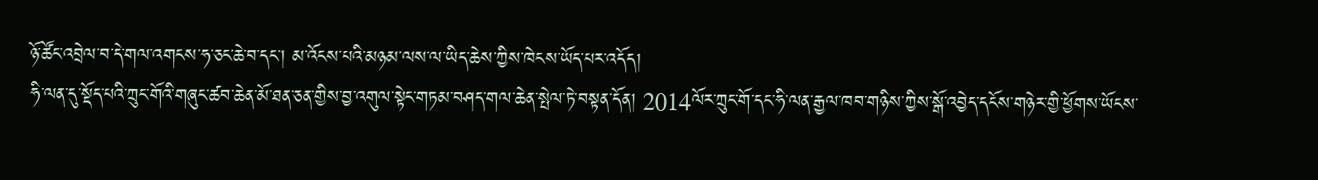ཉོ་ཚོང་འབྲེལ་བ་དེ་གལ་འགངས་ཧ་ཅང་ཆེ་བ་དང་། མ་འོངས་པའི་མཉམ་ལས་ལ་ཡིད་ཆེས་ཀྱིས་ཁེངས་ཡོད་པར་འདོད།
ཧི་ལན་དུ་སྡོད་པའི་ཀྲུང་གོའི་གཞུང་ཚབ་ཆེན་མོ་ཐན་ཅན་གྱིས་བྱ་འགུལ་སྟེང་གཏམ་བཤད་གལ་ཆེན་སྤེལ་ཏེ་བསྟན་དོན། 2014ལོར་ཀྲུང་གོ་དང་ཧི་ལན་རྒྱལ་ཁབ་གཉིས་ཀྱིས་སྒོ་འབྱེད་དངོས་གཉེར་གྱི་ཕྱོགས་ཡོངས་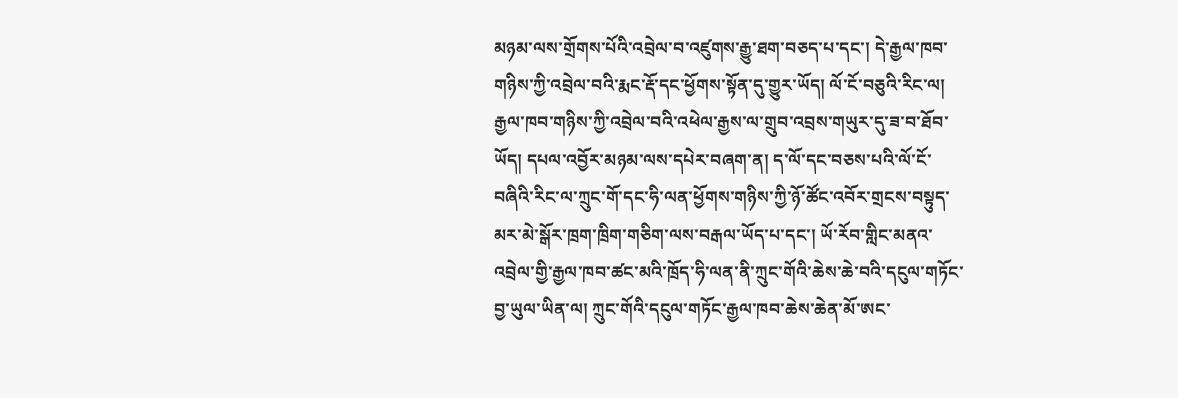མཉམ་ལས་གྲོགས་པོའི་འབྲེལ་བ་འཛུགས་རྒྱུ་ཐག་བཅད་པ་དང་། དེ་རྒྱལ་ཁབ་གཉིས་ཀྱི་འབྲེལ་བའི་རྨང་རྡོ་དང་ཕྱོགས་སྟོན་དུ་གྱུར་ཡོད། ལོ་ངོ་བཅུའི་རིང་ལ། རྒྱལ་ཁབ་གཉིས་ཀྱི་འབྲེལ་བའི་འཕེལ་རྒྱས་ལ་གྲུབ་འབྲས་གཡུར་དུ་ཟ་བ་ཐོབ་ཡོད། དཔལ་འབྱོར་མཉམ་ལས་དཔེར་བཞག་ན། ད་ལོ་དང་བཅས་པའི་ལོ་ངོ་བཞིའི་རིང་ལ་ཀྲུང་གོ་དང་ཧི་ལན་ཕྱོགས་གཉིས་ཀྱི་ཉོ་ཚོང་འབོར་གྲངས་བསྟུད་མར་མེ་སྒོར་ཁྲག་ཁྲིག་གཅིག་ལས་བརྒལ་ཡོད་པ་དང་། ཡོ་རོབ་གླིང་མནའ་འབྲེལ་གྱི་རྒྱལ་ཁབ་ཚང་མའི་ཁྲོད་ཧི་ལན་ནི་ཀྲུང་གོའི་ཆེས་ཆེ་བའི་དངུལ་གཏོང་བྱ་ཡུལ་ཡིན་ལ། ཀྲུང་གོའི་དངུལ་གཏོང་རྒྱལ་ཁབ་ཆེས་ཆེན་མོ་ཨང་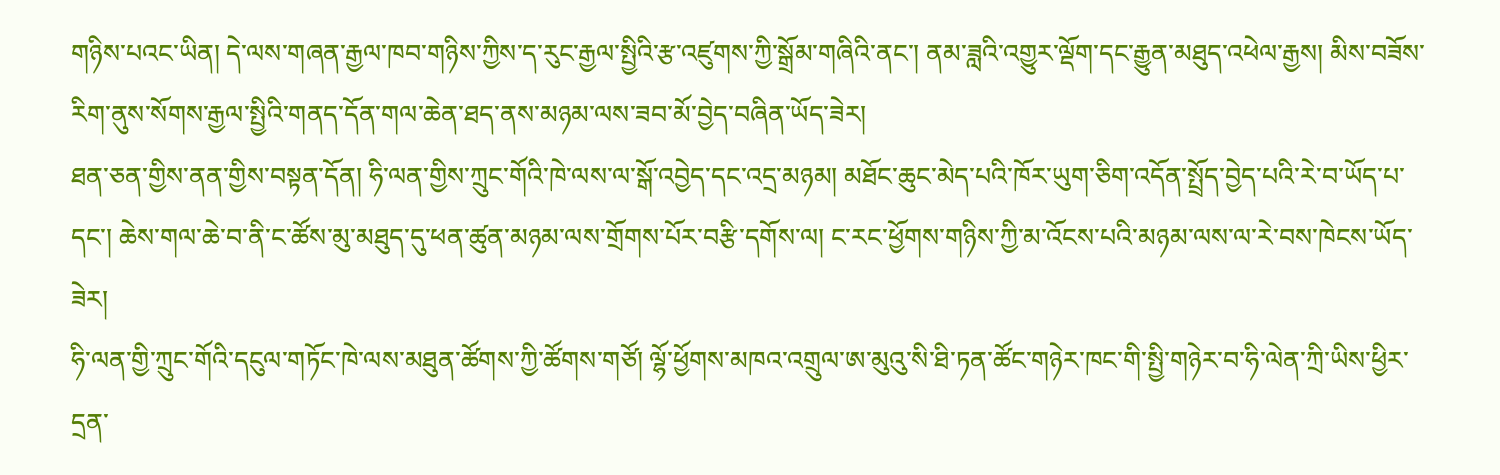གཉིས་པའང་ཡིན། དེ་ལས་གཞན་རྒྱལ་ཁབ་གཉིས་ཀྱིས་ད་རུང་རྒྱལ་སྤྱིའི་རྩ་འཛུགས་ཀྱི་སྒྲོམ་གཞིའི་ནང་། ནམ་ཟླའི་འགྱུར་ལྡོག་དང་རྒྱུན་མཐུད་འཕེལ་རྒྱས། མིས་བཟོས་རིག་ནུས་སོགས་རྒྱལ་སྤྱིའི་གནད་དོན་གལ་ཆེན་ཐད་ནས་མཉམ་ལས་ཟབ་མོ་བྱེད་བཞིན་ཡོད་ཟེར།
ཐན་ཅན་གྱིས་ནན་གྱིས་བསྟན་དོན། ཧི་ལན་གྱིས་ཀྲུང་གོའི་ཁེ་ལས་ལ་སྒོ་འབྱེད་དང་འདྲ་མཉམ། མཐོང་ཆུང་མེད་པའི་ཁོར་ཡུག་ཅིག་འདོན་སྤྲོད་བྱེད་པའི་རེ་བ་ཡོད་པ་དང་། ཆེས་གལ་ཆེ་བ་ནི་ང་ཚོས་མུ་མཐུད་དུ་ཕན་ཚུན་མཉམ་ལས་གྲོགས་པོར་བརྩི་དགོས་ལ། ང་རང་ཕྱོགས་གཉིས་ཀྱི་མ་འོངས་པའི་མཉམ་ལས་ལ་རེ་བས་ཁེངས་ཡོད་ཟེར།
ཧི་ལན་གྱི་ཀྲུང་གོའི་དངུལ་གཏོང་ཁེ་ལས་མཐུན་ཚོགས་ཀྱི་ཚོགས་གཙོ། ལྷོ་ཕྱོགས་མཁའ་འགྲུལ་ཨ་མུའུ་སི་ཐི་ཏན་ཚོང་གཉེར་ཁང་གི་སྤྱི་གཉེར་བ་ཧི་ལེན་ཀྲི་ཡིས་ཕྱིར་དྲན་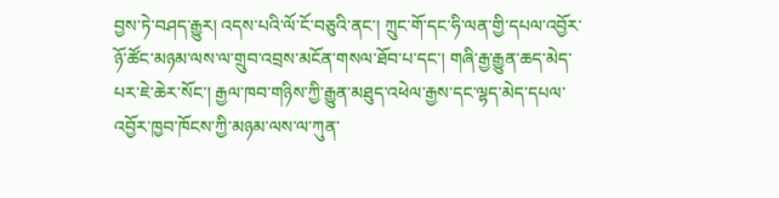བྱས་ཏེ་བཤད་རྒྱུར། འདས་པའི་ལོ་ངོ་བཅུའི་ནང་། ཀྲུང་གོ་དང་ཧི་ལན་གྱི་དཔལ་འབྱོར་ཉོ་ཚོང་མཉམ་ལས་ལ་གྲུབ་འབྲས་མངོན་གསལ་ཐོབ་པ་དང་། གཞི་རྒྱ་རྒྱུན་ཆད་མེད་པར་ཇེ་ཆེར་སོང་། རྒྱལ་ཁབ་གཉིས་ཀྱི་རྒྱུན་མཐུད་འཕེལ་རྒྱས་དང་ལྷད་མེད་དཔལ་འབྱོར་ཁྱབ་ཁོངས་ཀྱི་མཉམ་ལས་ལ་ཀུན་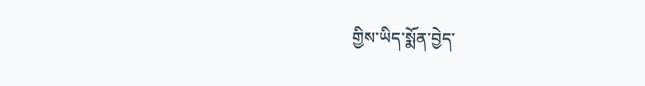གྱིས་ཡིད་སྨོན་བྱེད་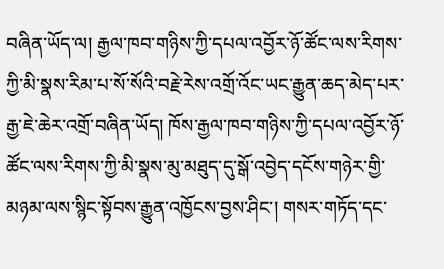བཞིན་ཡོད་ལ། རྒྱལ་ཁབ་གཉིས་ཀྱི་དཔལ་འབྱོར་ཉོ་ཚོང་ལས་རིགས་ཀྱི་མི་སྣས་རིམ་པ་སོ་སོའི་བརྗེ་རེས་འགྲོ་འོང་ཡང་རྒྱུན་ཆད་མེད་པར་རྒྱ་ཇེ་ཆེར་འགྲོ་བཞིན་ཡོད། ཁོས་རྒྱལ་ཁབ་གཉིས་ཀྱི་དཔལ་འབྱོར་ཉོ་ཚོང་ལས་རིགས་ཀྱི་མི་སྣས་མུ་མཐུད་དུ་སྒོ་འབྱེད་དངོས་གཉེར་གྱི་མཉམ་ལས་སྙིང་སྟོབས་རྒྱུན་འཁྱོངས་བྱས་ཤིང་། གསར་གཏོད་དང་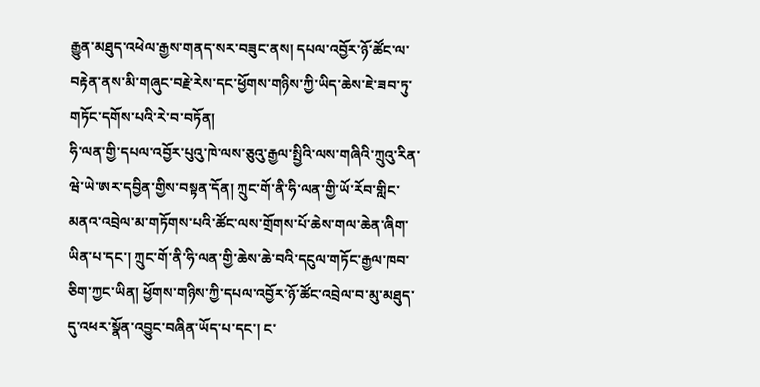རྒྱུན་མཐུད་འཕེལ་རྒྱས་གནད་སར་བཟུང་ནས། དཔལ་འབྱོར་ཉོ་ཚོང་ལ་བརྟེན་ནས་མི་གཞུང་བརྗེ་རེས་དང་ཕྱོགས་གཉིས་ཀྱི་ཡིད་ཆེས་ཇེ་ཟབ་ཏུ་གཏོང་དགོས་པའི་རེ་བ་བཏོན།
ཧི་ལན་གྱི་དཔལ་འབྱོར་པུའུ་ཁེ་ལས་ཅུའུ་རྒྱལ་སྤྱིའི་ལས་གཞིའི་ཀྲུའུ་རིན་ཝེ་ཡེ་ཨར་དབྱིན་གྱིས་བསྟན་དོན། ཀྲུང་གོ་ནི་ཧི་ལན་གྱི་ཡོ་རོབ་གླིང་མནའ་འབྲེལ་མ་གཏོགས་པའི་ཚོང་ལས་གྲོགས་པོ་ཆེས་གལ་ཆེན་ཞིག་ཡིན་པ་དང་། ཀྲུང་གོ་ནི་ཧི་ལན་གྱི་ཆེས་ཆེ་བའི་དངུལ་གཏོང་རྒྱལ་ཁབ་ཅིག་ཀྱང་ཡིན། ཕྱོགས་གཉིས་ཀྱི་དཔལ་འབྱོར་ཉོ་ཚོང་འབྲེལ་བ་མུ་མཐུད་དུ་འཕར་སྣོན་འབྱུང་བཞིན་ཡོད་པ་དང་། ང་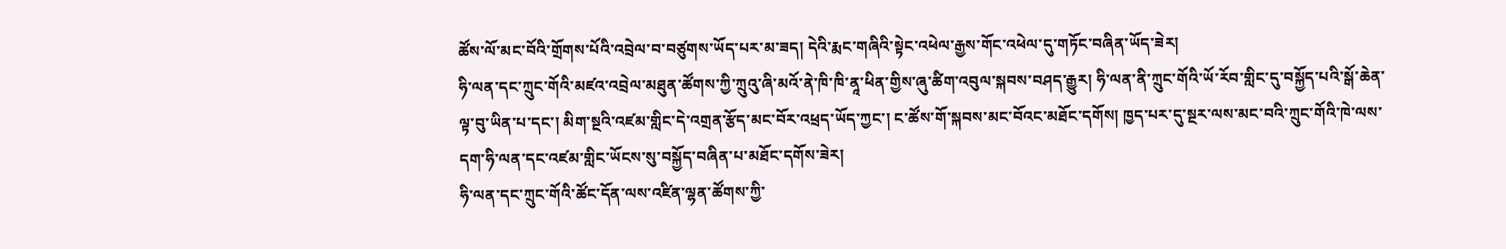ཚོས་ལོ་མང་བོའི་གྲོགས་པོའི་འབྲེལ་བ་བཙུགས་ཡོད་པར་མ་ཟད། དེའི་རྨང་གཞིའི་སྟེང་འཕེལ་རྒྱས་གོང་འཕེལ་དུ་གཏོང་བཞིན་ཡོད་ཟེར།
ཧི་ལན་དང་ཀྲུང་གོའི་མཛའ་འབྲེལ་མཐུན་ཚོགས་ཀྱི་ཀྲུའུ་ཞི་མའོ་ནེ་ཁི་ཁི་ནཱ་ཕིན་གྱིས་ཞུ་ཚིག་འབུལ་སྐབས་བཤད་རྒྱུར། ཧི་ལན་ནི་ཀྲུང་གོའི་ཡོ་རོབ་གླིང་དུ་བསྐྱོད་པའི་སྒོ་ཆེན་ལྟ་བུ་ཡིན་པ་དང་། མིག་སྔའི་འཛམ་གླིང་དེ་འགྲན་རྩོད་མང་བོར་འཕྲད་ཡོད་ཀྱང་། ང་ཚོས་གོ་སྐབས་མང་བོའང་མཐོང་དགོས། ཁྱད་པར་དུ་སྔར་ལས་མང་བའི་ཀྲུང་གོའི་ཁེ་ལས་དག་ཧི་ལན་དང་འཛམ་གླིང་ཡོངས་སུ་བསྐྱོད་བཞིན་པ་མཐོང་དགོས་ཟེར།
ཧི་ལན་དང་ཀྲུང་གོའི་ཚོང་དོན་ལས་འཛིན་ལྷན་ཚོགས་ཀྱི་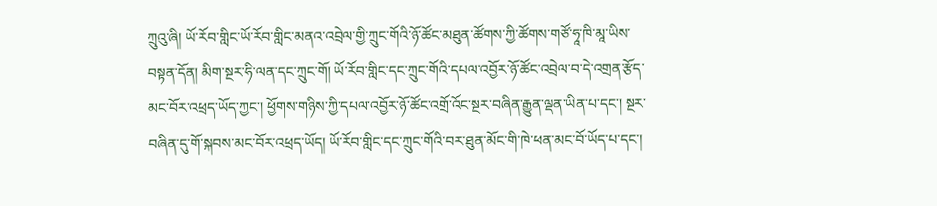ཀྲུའུ་ཞི། ཡོ་རོབ་གླིང་ཡོ་རོབ་གླིང་མནའ་འབྲེལ་གྱི་ཀྲུང་གོའི་ཉོ་ཚོང་མཐུན་ཚོགས་ཀྱི་ཚོགས་གཙོ་ཧཱ་ཁི་མཱ་ཡིས་བསྟན་དོན། མིག་སྔར་ཧི་ལན་དང་ཀྲུང་གོ། ཡོ་རོབ་གླིང་དང་ཀྲུང་གོའི་དཔལ་འབྱོར་ཉོ་ཚོང་འབྲེལ་བ་དེ་འགྲན་རྩོད་མང་བོར་འཕྲད་ཡོད་ཀྱང་། ཕྱོགས་གཉིས་ཀྱི་དཔལ་འབྱོར་ཉོ་ཚོང་འགྲོ་འོང་སྔར་བཞིན་རྒྱུན་ལྡན་ཡིན་པ་དང་། སྔར་བཞིན་དུ་གོ་སྐབས་མང་བོར་འཕྲད་ཡོད། ཡོ་རོབ་གླིང་དང་ཀྲུང་གོའི་བར་ཐུན་མོང་གི་ཁེ་ཕན་མང་བོ་ཡོད་པ་དང་།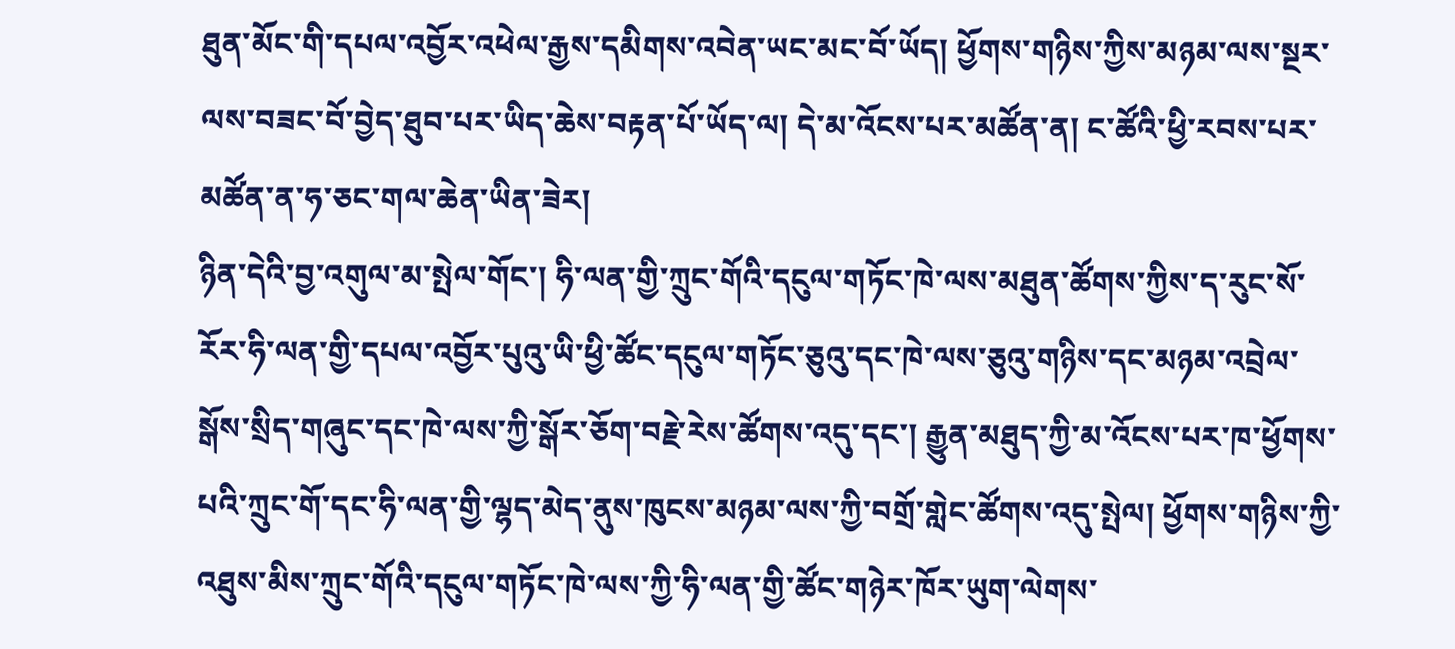ཐུན་མོང་གི་དཔལ་འབྱོར་འཕེལ་རྒྱས་དམིགས་འབེན་ཡང་མང་བོ་ཡོད། ཕྱོགས་གཉིས་ཀྱིས་མཉམ་ལས་སྔར་ལས་བཟང་བོ་བྱེད་ཐུབ་པར་ཡིད་ཆེས་བརྟན་པོ་ཡོད་ལ། དེ་མ་འོངས་པར་མཚོན་ན། ང་ཚོའི་ཕྱི་རབས་པར་མཚོན་ན་ཧ་ཅང་གལ་ཆེན་ཡིན་ཟེར།
ཉིན་དེའི་བྱ་འགུལ་མ་སྤེལ་གོང་། ཧི་ལན་གྱི་ཀྲུང་གོའི་དངུལ་གཏོང་ཁེ་ལས་མཐུན་ཚོགས་ཀྱིས་ད་རུང་སོ་རོར་ཧི་ལན་གྱི་དཔལ་འབྱོར་པུའུ་ཡི་ཕྱི་ཚོང་དངུལ་གཏོང་ཅུའུ་དང་ཁེ་ལས་ཅུའུ་གཉིས་དང་མཉམ་འབྲེལ་སྒོས་སྲིད་གཞུང་དང་ཁེ་ལས་ཀྱི་སྒོར་ཅོག་བརྗེ་རེས་ཚོགས་འདུ་དང་། རྒྱུན་མཐུད་ཀྱི་མ་འོངས་པར་ཁ་ཕྱོགས་པའི་ཀྲུང་གོ་དང་ཧི་ལན་གྱི་ལྷད་མེད་ནུས་ཁུངས་མཉམ་ལས་ཀྱི་བགྲོ་གླེང་ཚོགས་འདུ་སྤེལ། ཕྱོགས་གཉིས་ཀྱི་འཐུས་མིས་ཀྲུང་གོའི་དངུལ་གཏོང་ཁེ་ལས་ཀྱི་ཧི་ལན་གྱི་ཚོང་གཉེར་ཁོར་ཡུག་ལེགས་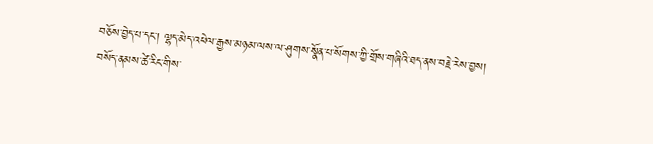བཅོས་བྱེད་པ་དང་། ལྷད་མེད་འཕེལ་རྒྱས་མཉམ་ལས་ལ་ཤུགས་སྣོན་པ་སོགས་ཀྱི་གྲོས་གཞིའི་ཐད་ནས་བརྗེ་རེས་བྱས།
བསོད་ནམས་ཚེ་རིང་གིས་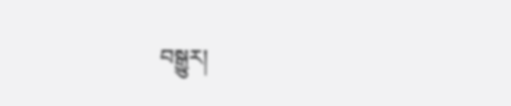བསྒྱུར།